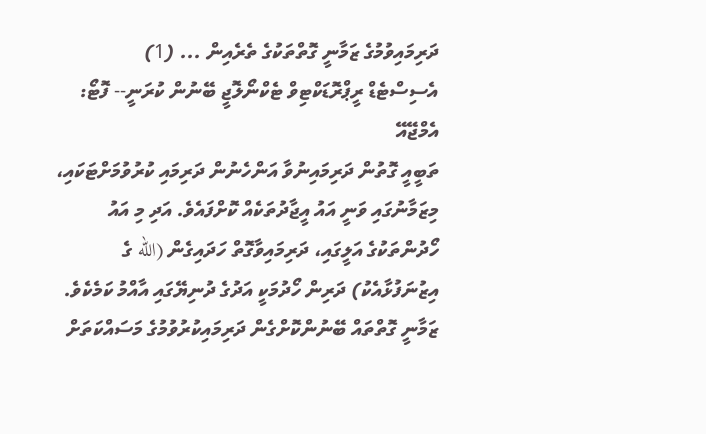ދަރިމައިވުމުގެ ޒަމާނީ ގޮތްތަކުގެ ތެރެއިން ... (1)
އެސިސްޓެޑް ރީޕްރޮޑަކްޓިވް ޓެކްނޯލޮޖީ ބޭނުން ކުރަނީ-- ފޮޓޯ: އެމްޖޭއޭ
ތަބީއީ ގޮތުން ދަރިމައިނުވާ އަންހެނުން ދަރިމައި ކުރުވުމަށްޓަކައި، މިޒަމާނުގައި ވަނީ އައު އީޖާދުތަކެއް ކޮށްފައެވެ. އަދި މި އައު ހޯދުންތަކުގެ އަލީގައި، ދަރިމައިވާގޮތް ހަދައިގެން (الله ގެ އިޒުނަފުޅާއެކު) ދަރިން ހޯދުމަކީ އަދުގެ ދުނިޔޭގައި އާއްމު ކަމެކެވެ. ޒަމާނީ ގޮތްތައް ބޭނުންކޮށްގެން ދަރިމައިކުރުވުމުގެ މަސައްކަތަށް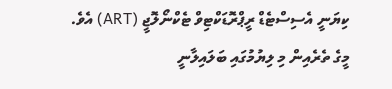ކިޔަނީ އެސިސްޓެޑް ރީޕްރޮޑަކްޓިވް ޓެކްނޯލޮޖީ (ART) އެވެ. މީގެ ތެރެއިން މި ލިޔުމުގައި ބަލައިލާނީ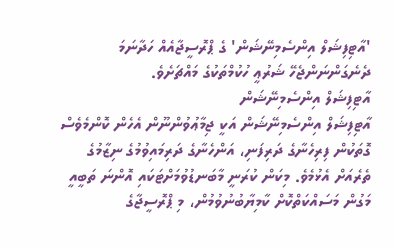'އާޓިފިޝަލް އިންސެމިނޭޝަން' ގެ ޕްރޮސީޖާއެއް ހަދާނަމަ ދެނެގަންނަންޖެހޭ ޝަރުޢީ ހުކުމްތަކުގެ މައްޗަށެވެ.
އާޓިފިޝަލް އިންސެމިނޭޝަން
އާޓިފިޝަލް އިންސެމިނޭޝަން އަކީ ޖިމާޢުވުންނޫން އެހެން ކޮންމެވެސް ގޮތަކުން ފިރިހެނާގެ ދަރިފަނި، އަންހެނާގެ ދަރިމައިވުމުގެ ނިޒާމުގެ ތެރެއަށް އެޅުމެވެ. މިކަން ކުރަނީ މާބަނޑުވުމަށްޓަކައި އޮންނަ ތަބީއީ މަގުން މަސައްކަތްކޮށް ކާމިޔާބުނުވުމުން، މި ޕްރޮސީޖާގެ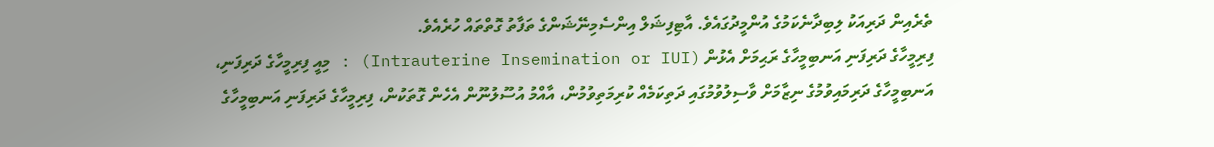ތެރެއިން ދަރިއަކު ލިބިދާނެކަމުގެ އުންމީދުގައެވެ. އާޓިފިޝަލް އިންސެމިނޭޝަންގެ ތަފާތު ގޮތްތައް ހުރެއެވެ.
ފިރިމީހާގެ ދަރިފަނި އަނބިމީހާގެ ރަޙިމަށް އެޅުން (Intrauterine Insemination or IUI) : މިއީ ފިރިމީހާގެ ދަރިފަނި، އަނބިމީހާގެ ދަރިމައިވުމުގެ ނިޒާމަށް ވާސިލުވުމުގައި ދަތިކަމެއް ކުރިމަތިވުމުން، އާއްމު އުސޫލުނޫން އެހެން ގޮތަކުން، ފިރިމީހާގެ ދަރިފަނި އަނބިމީހާގެ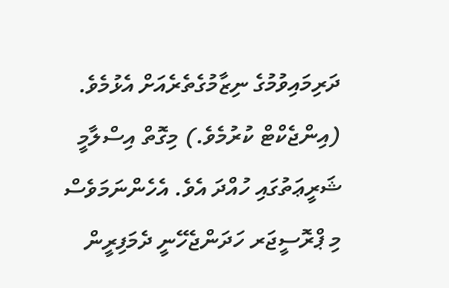ދަރިމައިވުމުގެ ނިޒާމުގެތެރެއަށް އެޅުމެވެ. (އިންޖެކްޓް ކުރުމެވެ.) މިގޮތް އިސްލާމީ ޝަރީޢަތުގައި ހުއްދަ އެވެ. އެހެންނަމަވެސް މި ޕްރޮސީޖަރ ހަދަންޖެހޭނީ ދެމަފިރީން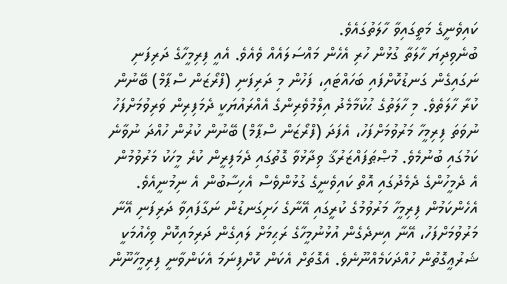ކައިވެނީގެ މަތީގައިވާ ހާލަތުގައެވެ.
ބުނެވިދިޔަ ހާލަތާ ގުޅުން ހުރި އެހެން މައްސަލައެއް ވެއެވެ. އެއީ ފިރިމީހާގެ ދަރިފަނި ނަގައިގެން ގަނޑުކޮށްފައި ބަހައްޓައި، ފަހުން މި ދަރިފަނި (ފްރޯޒަން ސްޕާމް) ބޭނުން ކުރާ ހާލަތެވެ. މި ހާލަތުގެ ޙުކުމާމެދު އިލްމުވެރިންގެ އެއްރައުޔަކީ ދެމަފިރިން ވަރިވުމަށްފަހު ނުވަތަ ފިރިމީހާ މަރުވުމަށްފަހު، އެފަދަ (ފްރޯޒަން ސްޕާމް) ބޭނުން ކުރުން ހުއްދަ ނުވާނެ ކަމުގައި ބުނުމެވެ. މުޞްޠަފައްޒަރުޤާ ވިދާޅުވާ ގޮތުގައި ދެމަފިރީން ކުރެ މީހަކު މަރުވުމުން އެ ދެމީހުންގެ ދެމެދުގައި އޮތް ކައިވެނީގެ ގުޅުންވެސް އެހިސާބުން އެ ނިމުނީއެވެ. އެހެންކަމުން ފިރިމީހާ މަރުވުމުގެ ކުރީގައި އޭނާގެ ހަށިގަނޑުން ނަގާފައިވާ ދަރިފަނި އޭނާ މަރުވުމަށްފަހު، އޭނާ އިނދެގެން އުޅުނުމީހާގެ ރަޙިމަށް ލައިގެން ދަރިމައިކޮށް ވިހެއުމަކީ ޝަރުޢީގޮތުން ހުއްދަކަމެއްނޫނެވެ. އެގޮތަށް އެކަން ކޮށްފިނަމަ އެކަންވާނީ ފިރިމީހާނޫން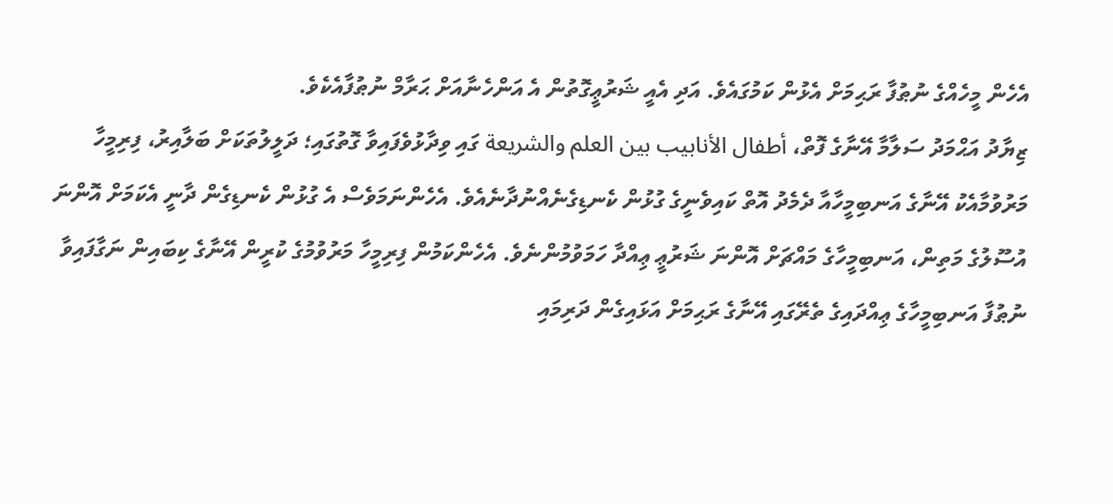އެހެން މީހެއްގެ ނުޠުފާ ރަޙިމަށް އެޅުން ކަމުގައެވެ. އަދި އެއީ ޝަރުޢީގޮތުން އެ އަންހެނާއަށް ޙަރާމް ނުޠުފާއެކެވެ.
ޒިޔާދު އަޙްމަދު ސަލާމާ އޭނާގެ ފޮތް، أطفال الأنابيب بين العلم والشريعة ގައި ވިދާޅުވެފައިވާ ގޮތުގައި؛ ދަލީލުތަކަށް ބަލާއިރު، ފިރިމީހާ މަރުވުމާއެކު އޭނާގެ އަނބިމީހާއާ ދެމެދު އޮތް ކައިވެނީގެ ގުޅުން ކެނޑިގެނެއްނުދާނެއެވެ. އެހެންނަމަވެސް އެ ގުޅުން ކެނޑިގެން ދާނީ އެކަމަށް އޮންނަ އުސޫލުގެ މަތިން، އަނބިމީހާގެ މައްޗަށް އޮންނަ ޝަރުޢީ ޢިއްދާ ހަމަވުމުންނެވެ. އެހެންކަމުން ފިރިމީހާ މަރުވުމުގެ ކުރީން އޭނާގެ ކިބައިން ނަގާފައިވާ ނުޠުފާ އަނބިމީހާގެ ޢިއްދައިގެ ތެރޭގައި އޭނާގެ ރަޙިމަށް އަޅައިގެން ދަރިމައި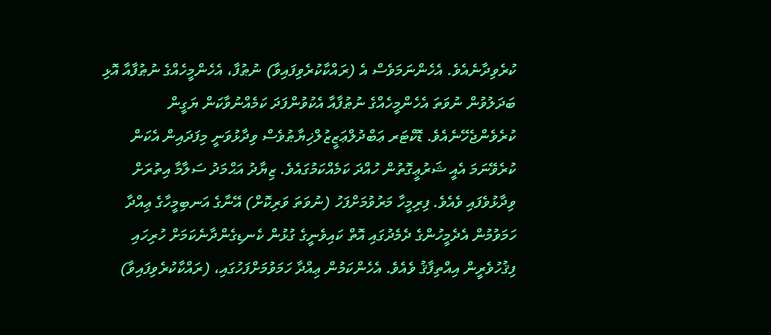ކުރެވިދާނެއެވެ. އެހެންނަމަވެސް އެ (ރައްކާކުރެވިފައިވާ) ނުޠުފާ، އެހެންމީހެއްގެ ނުޠުފާއާ އޮޅި ބަދަލުވުން ނުވަތަ އެހެންމީހެއްގެ ނުޠުފާއާ އެކުވުންފަދަ ކަމެއްނުވާކަން ޔަގީން ކުރެވެންޖެހޭނެއެވެ. ޑޮކްޓަރ ޢަބްދުލްޢަޒީޒުލްޚިޔާޠުވެސް ވިދާޅުވަނީ މިފަދައިން އެކަން ކުރެވޭނަމަ އެއީ ޝަރުޢީގޮތުން ހުއްދަ ކަމެއްކަމުގައެވެ. ޒިޔާދު އަޙްމަދު ސަލާމާ އިތުރަށް ވިދާޅުވެފައި ވެއެވެ. ފިރިމީހާ މަރުވުމަށްފަހު (ނުވަތަ ވަރިކޮށް) އޭނާގެ އަނބިމީހާގެ ޢިއްދާ ހަމަވުމުން އެދެމީހުންގެ ދެމެދުގައި އޮތް ކައިވެނީގެ ގުޅުން ކެނޑިގެންދާނެކަމަށް ހުރިހައި ފިޤުހުވެރީން އިއްތިފާޤު ވެއެވެ. އެހެންކަމުން ޢިއްދާ ހަމަވުމަށްފަހުގައި، (ރައްކާކުރެވިފައިވާ)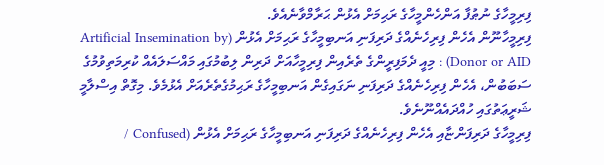ފިރިމީހާގެ ނުޠުފާ އަންހެންމީހާގެ ރަޙިމަށް އެޅުން ޙަރާމްވާނެއެވެ.
ފިރިމީހާނޫން އެހެން ފިރިހެނެއްގެ ދަރިފަނި އަނބިމީހާގެ ރަޙިމަށް އެޅުން (Artificial Insemination by Donor or AID) : މިއީ ދެމަފިރީންގެ ތެރެއިން ފިރިމީހާއަށް ދަރިން ލިބުމުގައި މައްސަލައެއް ކުރިމަތިވުމުގެ ސަބަބުން، އެހެން ފިރިހެނެއްގެ ދަރިފަނި ނަގައިގެން އަނބިމީހާގެ ރަޙިމުގެތެރެއަށް އެޅުމެވެ. މިގޮތް އިސްލާމީ ޝަރީޢަތުގައި ހުއްދައެއްނޫނެވެ.
ފިރިމީހާގެ ދަރިފަންޏާއި އެހެން ފިރިހެނެއްގެ ދަރިފަނި އަނބިމީހާގެ ރަޙިމަށް އެޅުން (Confused /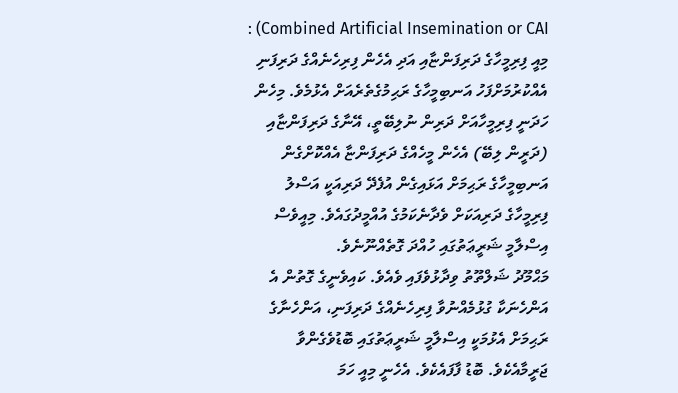Combined Artificial Insemination or CAI) : މިއީ ފިރިމީހާގެ ދަރިފަންޏާއި އަދި އެހެން ފިރިހެނެއްގެ ދަރިފަނި އެއްކުރުމަށްފަހު އަނބިމީހާގެ ރަޙިމުގެތެރެއަށް އެޅުމެވެ. މިހެން ހަދަނީ ފިރިމީހާއަށް ދަރިން ނުލިބޭތީ، އޭނާގެ ދަރިފަންޏާއި (ދަރީން ލިބޭ) އެހެން މީހެއްގެ ދަރިފަންޏާ އެއްކޮށްގެން އަނބިމީހާގެ ރަޙިމަށް އަޅައިގެން އުފެދޭ ދަރިއަކީ އަސްލު ފިރިމީހާގެ ދަރިއަކަށް ވެދާނެކަމުގެ އުއްމީދުގައެވެ. މިއީވެސް އިސްލާމީ ޝަރީޢަތުގައި ހުއްދަ ގޮތެއްނޫނެވެ.
މަޙްމޫދު ޝަލްތޫތު ވިދާޅުވެފައި ވެއެވެ. ކައިވެނީގެ ގޮތުން އެ އަންހެނަކާ ގުޅުމެއްނުވާ ފިރިހެނެއްގެ ދަރިފަނި، އަންހެނާގެ ރަޙިމަށް އެޅުމަކީ އިސްލާމީ ޝަރީޢަތުގައި ބޮޑުވެގެންވާ ޖަރީމާއެކެވެ. ބޮޑު ފާފައެކެވެ. އެހެނީ މިއީ ހަމަ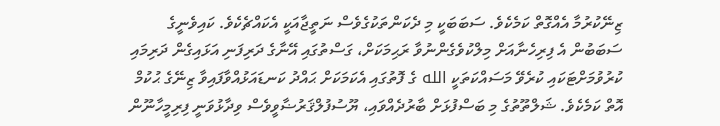ޒިނޭކުރުމާ އެއްގޮތް ކަމެކެވެ. ސަބަބަކީ މި ދެކަންތަކުގެވެސް ނަތީޖާއަކީ އެކައްޗެކެވެ. ކައިވެނީގެ ސަބަބުން އެ ފިރިހެނާއަށް މިލްކުވެގެންނުވާ ރަޙިމަކަށް، ގަސްތުގައި އޭނާގެ ދަރިފަނި އަޅައިގެން ދަރިމައި ކުރުވުމަށްޓަކައި ކުރެވޭ މަސައްކަތަކީ الله ގެ ފޮތުގައި އެކަމަކަށް ޙައްދު ކަނޑައަޅުއްވާފައިވާ ޒިނޭގެ ޙުކުމް އޮތް ކަމެކެވެ. ޝަލްތޫތުގެ މި ބަސްފުޅަށް ބާރުދެއްވައި، ޔޫސުފުލްޤަރުޟާވީވެސް ވިދާޅުވަނީ ފިރިމީހާނޫން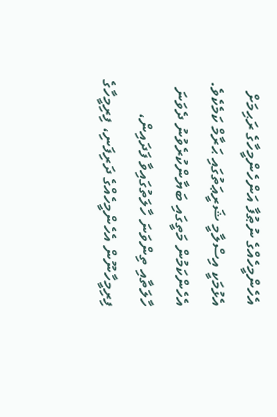އެހެންމީހެއްގެ ނުޠުފާ އަންހެންމީހާގެ ރަޙިމަށް އެޅުމަކީ އިސްލާމީ ޝަރީޢަތުގައި ޙަރާމް ކަމެކެވެ.
އެހެންކަމުން މަތީގައި ބަޔާންކުރެވުނު ދެވަނަ ހާލަތާއި ތިންވަނަ ހާލަތުގައިވާ ފަދައިން، ފިރިމީހާނޫން އެހެންމީހެއްގެ ދަރިފަނި، ފިރިމީހާގެ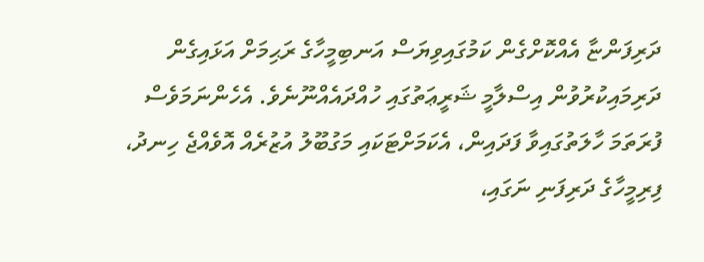ދަރިފަންޏާ އެއްކޮށްގެން ކަމުގައިވިޔަސް އަނބިމީހާގެ ރަޙިމަށް އަޅައިގެން ދަރިމައިކުރުވުން އިސްލާމީ ޝަރީޢަތުގައި ހުއްދައެއްނޫނެވެ. އެހެންނަމަވެސް ފުރަތަމަ ހާލަތުގައިވާ ފަދައިން، އެކަމަށްޓަކައި މަގުބޫލު އުޒުރެއް އޮވެއްޖެ ހިނދު، ފިރިމީހާގެ ދަރިފަނި ނަގައި،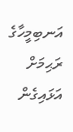އަނބިމީހާގެ ރަޙިމަށް އަޅައިގެން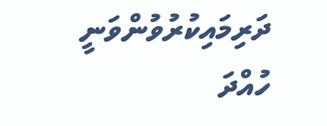ދަރިމައިކުރުވުންވަނީ ހުއްދަ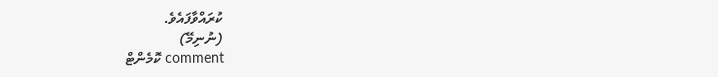ކުރައްވާފައެވެ.
(ނުނިމޭ)
comment ކޮމެންޓް